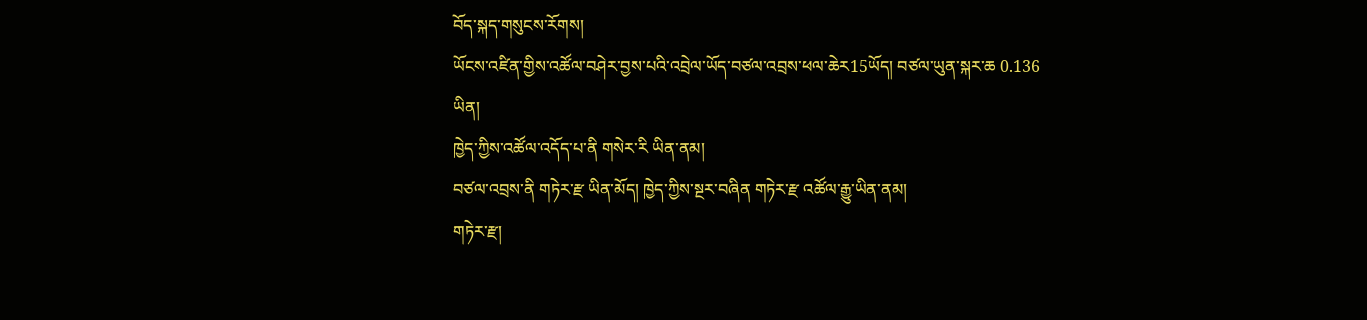བོད་སྐད་གསུངས་རོགས།
ཡོངས་འཛིན་གྱིས་འཚོལ་བཤེར་བྱས་པའི་འབྲེལ་ཡོད་བཙལ་འབྲས་ཕལ་ཆེར15ཡོད། བཙལ་ཡུན་སྐར་ཆ 0.136
ཡིན།
ཁྱེད་ཀྱིས་འཚོལ་འདོད་པ་ནི གསེར་རི ཡིན་ནམ།
བཙལ་འབྲས་ནི གཏེར་རྫ ཡིན་མོད། ཁྱེད་ཀྱིས་སྔར་བཞིན གཏེར་རྫ འཚོལ་རྒྱུ་ཡིན་ནམ།
གཏེར་རྫ།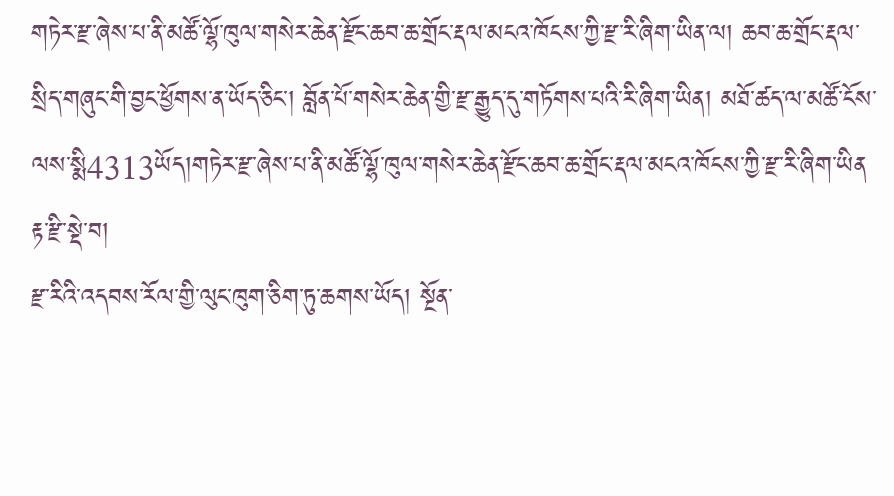གཏེར་རྫ་ཞེས་པ་ནི་མཚོ་ལྷོ་ཁུལ་གསེར་ཆེན་རྫོང་ཆབ་ཆ་གྲོང་རྡལ་མངའ་ཁོངས་ཀྱི་རྫ་རི་ཞིག་ཡིན་ལ། ཆབ་ཆ་གྲོང་རྡལ་སྲིད་གཞུང་གི་བྱང་ཕྱོགས་ན་ཡོད་ཅིང་། བློན་པོ་གསེར་ཆེན་གྱི་རྫ་རྒྱུད་དུ་གཏོགས་པའི་རི་ཞིག་ཡིན། མཐོ་ཚད་ལ་མཚོ་ངོས་ལས་སྨི4313ཡོད།གཏེར་རྫ་ཞེས་པ་ནི་མཚོ་ལྷོ་ཁུལ་གསེར་ཆེན་རྫོང་ཆབ་ཆ་གྲོང་རྡལ་མངའ་ཁོངས་ཀྱི་རྫ་རི་ཞིག་ཡིན
རྟ་རྫི་སྡེ་བ།
རྫ་རིའི་འདབས་རོལ་གྱི་ལུང་ཁུག་ཅིག་ཏུ་ཆགས་ཡོད། སྔོན་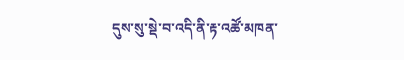དུས་སུ་སྡེ་བ་འདི་ནི་རྟ་འཚོ་མཁན་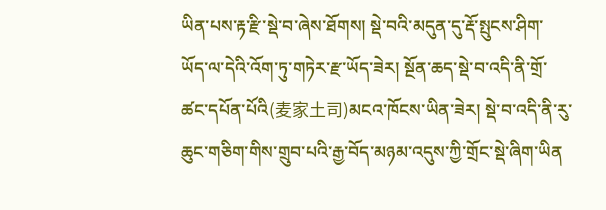ཡིན་པས་རྟ་རྫི་སྡེ་བ་ཞེས་ཐོགས། སྡེ་བའི་མདུན་དུ་རྡོ་སྤུངས་ཤིག་ཡོད་ལ་དེའི་འོག་ཏུ་གཏེར་རྫ་ཡོད་ཟེར། སྔོན་ཆད་སྡེ་བ་འདི་ནི་གྲོ་ཚང་དཔོན་པོའི(麦家土司)མངའ་ཁོངས་ཡིན་ཟེར། སྡེ་བ་འདི་ནི་རུ་ཆུང་གཅིག་གིས་གྲུབ་པའི་རྒྱ་བོད་མཉམ་འདུས་ཀྱི་གྲོང་སྡེ་ཞིག་ཡིན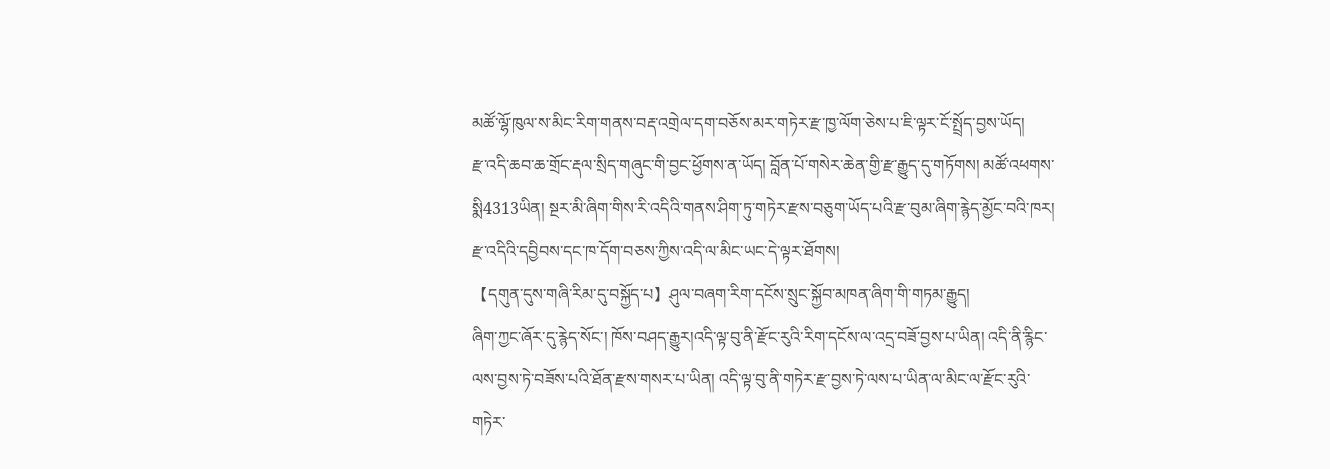མཚོ་ལྷོ་ཁུལ་ས་མིང་རིག་གནས་བརྡ་འགྲེལ་དག་བཅོས་མར་གཏེར་རྫ་ཁྱ་ལོག་ཅེས་པ་ཇི་ལྟར་ངོ་སྤྲོད་བྱས་ཡོད།
རྫ་འདི་ཆབ་ཆ་གྲོང་རྡལ་སྲིད་གཞུང་གི་བྱང་ཕྱོགས་ན་ཡོད། བློན་པོ་གསེར་ཆེན་གྱི་རྫ་རྒྱུད་དུ་གཏོགས། མཚོ་འཕགས་སྨི4313ཡིན། སྔར་མི་ཞིག་གིས་རི་འདིའི་གནས་ཤིག་ཏུ་གཏེར་རྫས་བཅུག་ཡོད་པའི་རྫ་བུམ་ཞིག་རྙེད་མྱོང་བའི་ཁར། རྫ་འདིའི་དབྱིབས་དང་ཁ་དོག་བཅས་ཀྱིས་འདི་ལ་མིང་ཡང་དེ་ལྟར་ཐོགས།
【དགུན་དུས་གཞི་རིམ་དུ་བསྐྱོད་པ】ཤུལ་བཞག་རིག་དངོས་སྲུང་སྐྱོབ་མཁན་ཞིག་གི་གཏམ་རྒྱུད།
ཞིག་ཀྱང་ཞོར་དུ་རྙེད་སོང་། ཁོས་བཤད་རྒྱུར།འདི་ལྟ་བུ་ནི་རྫོང་རུའི་རིག་དངོས་ལ་འདྲ་བཟོ་བྱས་པ་ཡིན། འདི་ནི་རྙིང་ལས་བྱས་ཏེ་བཟོས་པའི་ཐོན་རྫས་གསར་པ་ཡིན། འདི་ལྟ་བུ་ནི་གཏེར་རྫ་བྱས་ཏེ་ལས་པ་ཡིན་ལ་མིང་ལ་རྫོང་རུའི་གཏེར་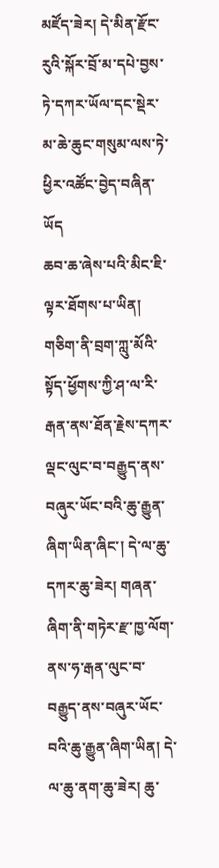མཛོད་ཟེར། དེ་མིན་རྫོང་རུའི་སྐོར་བྲོ་མ་དཔེ་བྱས་ཏེ་དཀར་ཡོལ་དང་སྡེར་མ་ཆེ་ཆུང་གསུམ་ལས་ཏེ་ཕྱིར་འཚོང་བྱེད་བཞིན་ཡོད
ཆབ་ཆ་ཞེས་པའི་མིང་ཇི་ལྟར་ཐོགས་པ་ཡིན།
གཅིག་ནི་བྲག་ཀླུ་མོའི་སྟོད་ཕྱོགས་ཀྱི་ཤ་ལ་རི་རྒན་ནས་ཐོན་རྗེས་དཀར་ལྡང་ལུང་བ་བརྒྱུད་ནས་བཞུར་ཡོང་བའི་ཆུ་རྒྱུན་ཞིག་ཡིན་ཞིང་། དེ་ལ་ཆུ་དཀར་ཆུ་ཟེར། གཞན་ཞིག་ནི་གཏེར་རྫ་ཁྱ་ལོག་ནས་ཧ་རྒན་ལུང་བ་བརྒྱུད་ནས་བཞུར་ཡོང་བའི་ཆུ་རྒྱུན་ཞིག་ཡིན། དེ་ལ་ཆུ་ནག་ཆུ་ཟེར། ཆུ་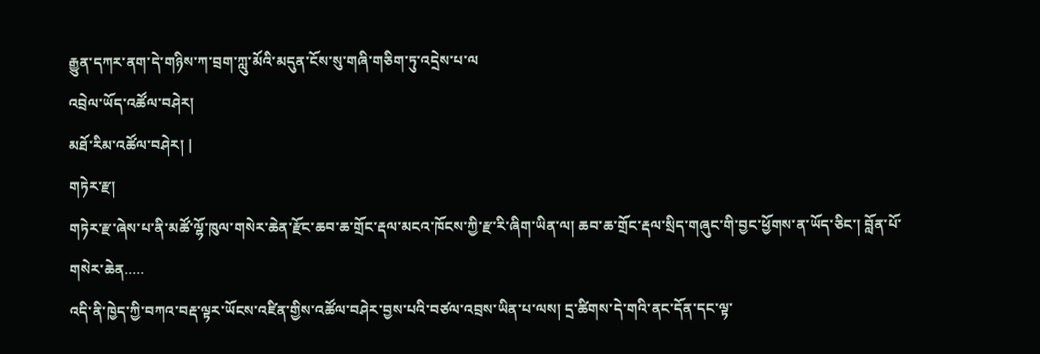རྒྱུན་དཀར་ནག་དེ་གཉིས་ཀ་བྲག་ཀླུ་མོའི་མདུན་ངོས་སུ་གཞི་གཅིག་ཏུ་འདྲེས་པ་ལ
འབྲེལ་ཡོད་འཚོལ་བཤེར།
མཐོ་རིམ་འཚོལ་བཤེར། |
གཏེར་རྫ།
གཏེར་རྫ་ཞེས་པ་ནི་མཚོ་ལྷོ་ཁུལ་གསེར་ཆེན་རྫོང་ཆབ་ཆ་གྲོང་རྡལ་མངའ་ཁོངས་ཀྱི་རྫ་རི་ཞིག་ཡིན་ལ། ཆབ་ཆ་གྲོང་རྡལ་སྲིད་གཞུང་གི་བྱང་ཕྱོགས་ན་ཡོད་ཅིང་། བློན་པོ་གསེར་ཆེན.....
འདི་ནི་ཁྱེད་ཀྱི་བཀའ་བརྡ་ལྟར་ཡོངས་འཛིན་གྱིས་འཚོལ་བཤེར་བྱས་པའི་བཙལ་འབྲས་ཡིན་པ་ལས། དྲ་ཚིགས་དེ་གའི་ནང་དོན་དང་ལྟ་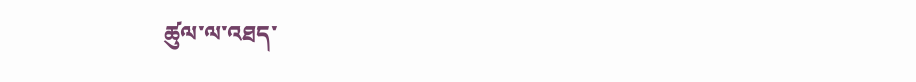ཚུལ་ལ་འཐད་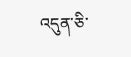འདུན་ཅི་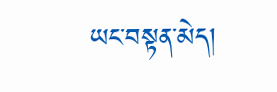ཡང་བསྟན་མེད།